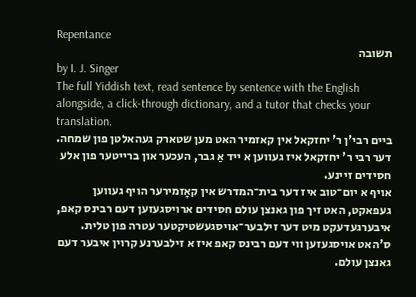Repentance
תשובה
by I. J. Singer
The full Yiddish text, read sentence by sentence with the English alongside, a click-through dictionary, and a tutor that checks your translation.
ביים רבי'ן ר' יחזקאל אין קאזמיר האט מען שטארק געהאלטן פון שמחה.
דער רבי ר' יחזקאל איז געווען א ייד אַ גבר, העכער און ברייטער פון אלע חסידים זיינע.
אויף א יום־טוב איז דער בית־המדרש אין קאָזמירער הויף געווען געפאקט, האט זיך פון גאנצן עולם חסידים ארויסגעזען דעם רבינס קאפ, איבערגעדעקט מיט דער זילבער־אויסגעשטיקטער עטרה פון טלית.
ס'האט אויסגעזען ווי דעם רבינס קאפ איז א זילבערנע קרוין איבער דעם גאנצן עולם.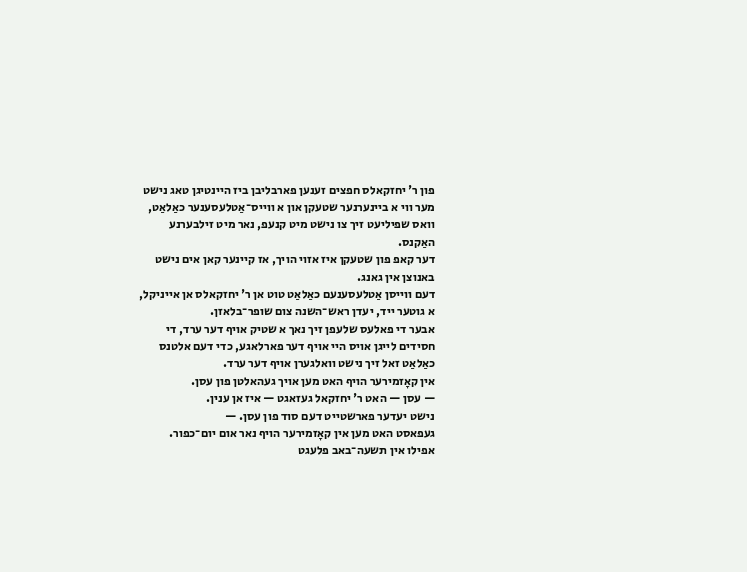פון ר' יחזקאלס חפצים זענען פארבליבן ביז היינטיגן טאג נישט מער ווי א ביינערנער שטעקן און א ווייס־אַטלעסענער כאַלאַט, וואס שפיליעט זיך צו נישט מיט קנעפ, נאר מיט זילבערנע האַקנס.
דער קאפ פון שטעקן איז אזוי הויך, אז קיינער קאן אים נישט באנוצן אין גאנג.
דעם ווייסן אַטלעסענעם כאַלאַט טוט אן ר' יחזקאלס אן אייניקל, א גוטער ייד, יעדן ראש־השנה צום שופר־בלאזן.
אבער די פאלעס שלעפן זיך נאך א שטיק אויף דער ערד, די חסידים לייגן אויס היי אויף דער פארלאגע, כדי דעם אלטנס כאַלאַט זאל זיך נישט וואלגערן אויף דער ערד.
אין קאָזמירער הויף האט מען אויך געהאלטן פון עסן.
— עסן — האט ר' יחזקאל געזאגט — איז אן ענין.
נישט יעדער פארשטייט דעם סוד פון עסן. —
געפאסט האט מען אין קאָזמירער הויף נאר אום יום־כפור.
אפילו אין תשעה־באב פלעגט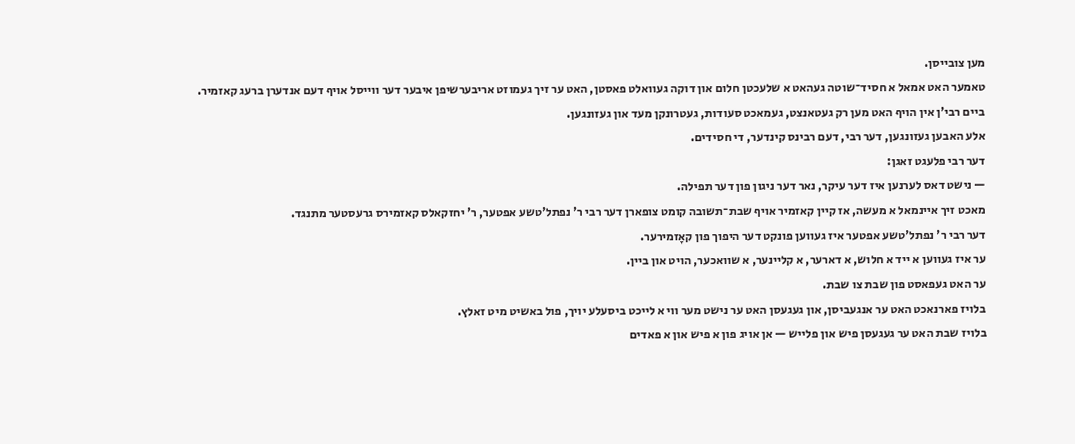מען צובייסן.
טאמער האט אמאל א חסיד־שוטה געהאט א שלעכטן חלום און דוקה געוואלט פאסטן, האט ער זיך געמוזט אריבערשיפן איבער דער ווייסל אויף דעם אנדערן ברעג קאזמיר.
ביים רבי'ן אין הויף האט מען רק געטאנצט, געמאכט סעודות, געטרונקן מעד און געזונגען.
אלע האבען געזונגען, דער רבי, דעם רבינס קינדער, די חסידים.
דער רבי פלעגט זאגן:
— נישט דאס לערנען איז דער עיקר, נאר דער ניגון פון דער תפילה.
מאכט זיך איינמאל א מעשה, אז קיין קאזמיר אויף שבת־תשובה קומט צופארן דער רבי ר' נפתל'טשע אפטער, ר' יחזקאלס קאזמירס גרעסטער מתנגד.
דער רבי ר' נפתל'טשע אפטער איז געווען פונקט דער היפוך פון קאָזמירער.
ער איז געווען א ייד א חלוש, א דארער, א קליינער, א שוואכער, הויט און ביין.
ער האט געפאסט פון שבת צו שבת.
בלויז פארנאכט האט ער אנגעביסן, און געגעסן האט ער נישט מער ווי א לייכט ביסעלע יויך, פול באשיט מיט זאלץ.
בלויז שבת האט ער געגעסן פיש און פלייש — אן אויג פון א פיש און א פאדים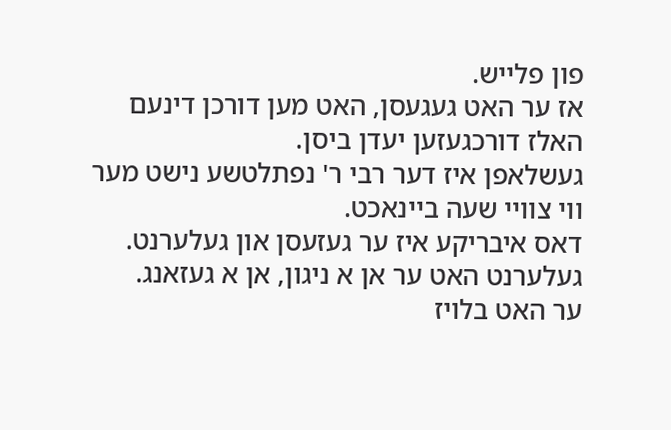פון פלייש.
אז ער האט געגעסן, האט מען דורכן דינעם האלז דורכגעזען יעדן ביסן.
געשלאפן איז דער רבי ר' נפתלטשע נישט מער ווי צוויי שעה ביינאכט.
דאס איבריקע איז ער געזעסן און געלערנט.
געלערנט האט ער אן א ניגון, אן א געזאנג.
ער האט בלויז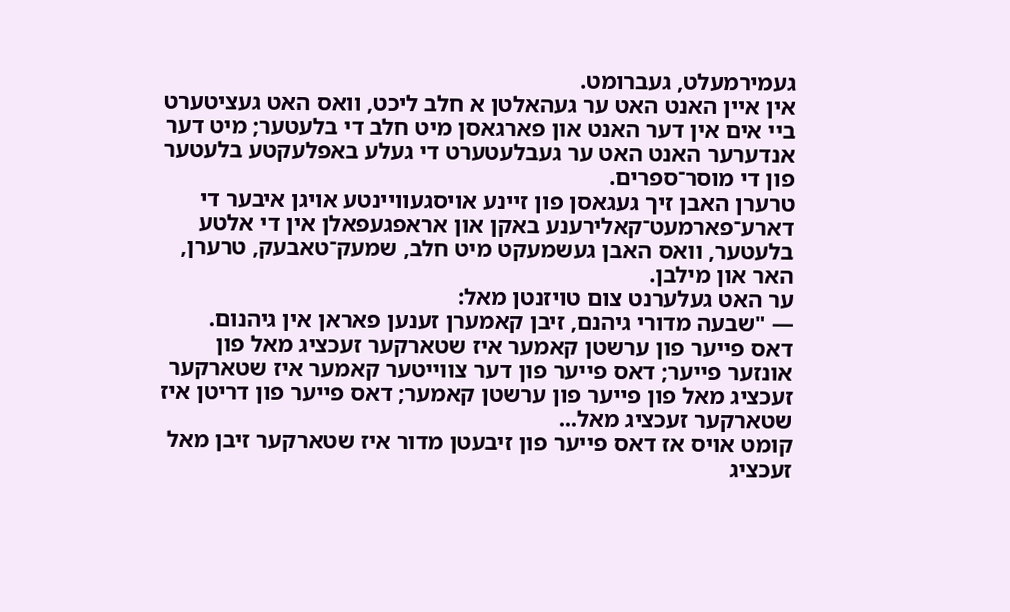געמירמעלט, געברומט.
אין איין האנט האט ער געהאלטן א חלב ליכט, וואס האט געציטערט ביי אים אין דער האנט און פארגאסן מיט חלב די בלעטער; מיט דער אנדערער האנט האט ער געבלעטערט די געלע באפלעקטע בלעטער פון די מוסר־ספרים.
טרערן האבן זיך געגאסן פון זיינע אויסגעוויינטע אויגן איבער די דארע־פארמעט־קאלירענע באקן און אראפגעפאלן אין די אלטע בלעטער, וואס האבן געשמעקט מיט חלב, שמעק־טאבעק, טרערן, האר און מילבן.
ער האט געלערנט צום טויזנטן מאל:
— "שבעה מדורי גיהנם, זיבן קאמערן זענען פאראן אין גיהנום.
דאס פייער פון ערשטן קאמער איז שטארקער זעכציג מאל פון אונזער פייער; דאס פייער פון דער צווייטער קאמער איז שטארקער זעכציג מאל פון פייער פון ערשטן קאמער; דאס פייער פון דריטן איז שטארקער זעכציג מאל...
קומט אויס אז דאס פייער פון זיבעטן מדור איז שטארקער זיבן מאל זעכציג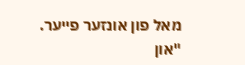מאל פון אונזער פייער.
"און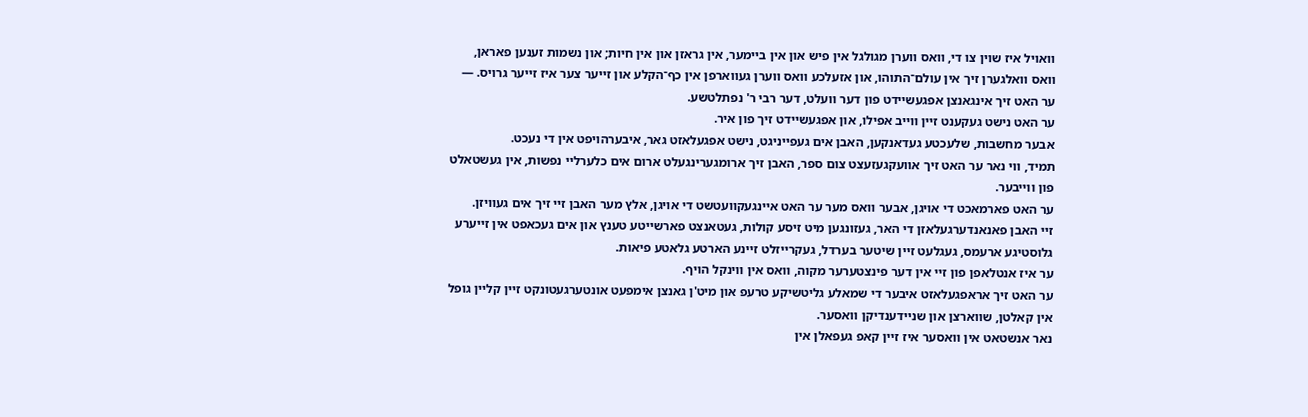וואויל איז שוין צו די, וואס ווערן מגולגל אין פיש און אין ביימער, אין גראזן און אין חיות; און נשמות זענען פאראן, וואס וואלגערן זיך אין עולם־התוהו, און אזעלכע וואס ווערן געווארפן אין כף־הקלע און זייער צער איז זייער גרויס. —
ער האט זיך אינגאנצן אפגעשיידט פון דער וועלט, דער רבי ר' נפתלטשע.
ער האט נישט געקענט זיין ווייב אפילו, און אפגעשיידט זיך פון איר.
אבער מחשבות, שלעכטע געדאנקען, האבן אים געפייניגט, נישט אפגעלאזט גאר, איבערהויפט אין די נעכט.
תמיד, ווי נאר ער האט זיך אוועקגעזעצט צום ספר, האבן זיך ארומגערינגעלט ארום אים כלערליי נפשות, אין געשטאלט פון ווייבער.
ער האט פארמאכט די אויגן, אבער וואס מער ער האט איינגעקוועטשט די אויגן, אלץ מער האבן זיי זיך אים געוויזן.
זיי האבן פאנאנדערגעלאזן די האר, געזונגען מיט זיסע קולות, געטאנצט פארשייטע טענץ און אים געכאפט אין זייערע גלוסטיגע ארעמס, געגלעט זיין שיטער בערדל, געקרייזלט זיינע הארטע גלאטע פיאות.
ער איז אנטלאפן פון זיי אין דער פינצטערער מקוה, וואס אין ווינקל הויף.
ער האט זיך אראפגעלאזט איבער די שמאלע גליטשיקע טרעפ און מיט'ן גאנצן אימפעט אונטערגעטונקט זיין קליין גופל אין קאלטן, שווארצן און שניידענדיקן וואסער.
נאר אנשטאט אין וואסער איז זיין קאפ געפאלן אין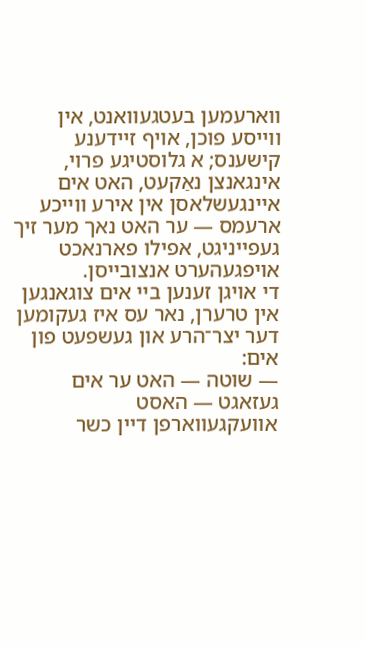ווארעמען בעטגעוואנט, אין ווייסע פוכן, אויף זיידענע קישענס; א גלוסטיגע פרוי, אינגאנצן נאַקעט, האט אים איינגעשלאסן אין אירע ווייכע ארעמס — ער האט נאך מער זיך געפייניגט, אפילו פארנאכט אויפגעהערט אנצובייסן.
די אויגן זענען ביי אים צוגאנגען אין טרערן, נאר עס איז געקומען דער יצר־הרע און געשפעט פון אים:
— שוטה — האט ער אים געזאגט — האסט אוועקגעווארפן דיין כשר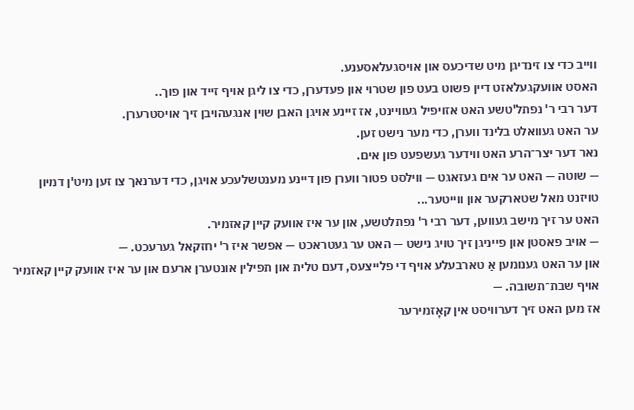ווייב כדי צו זינדיגן מיט שדיכעס און אויסגעלאסענע.
האסט אוועקגעלאזט דיין פשוט בעט פון שטרוי און פעדערן, כדי צו ליגן אויף זייד און פוך..
דער רבי ר' נפתל'טשע האט אזויפיל געוויינט, אז זיינע אויגן האבן שוין אנגעהויבן זיך אויסטרערן.
ער האט געוואלט בלינד ווערן, כדי מער נישט זען.
נאר דער יצר־הרע האט ווידער געשפעט פון אים.
— שוטה — האט ער אים געזאגט — ווילסט פטור ווערן פון דיינע מענטשלעכע אויגן, כדי דערנאך צו זען מיט'ן דמיון טויזנט מאל שטארקער און ווייטער...
האט ער זיך מישב געווען, דער רבי ר' נפתלטשע, און ער איז אוועק קיין קאזמיר.
— אויב פאסטן און פייניגן זיך טויג נישט — האט ער געטראכט — אפשר איז ר' יחזקאל גערעכט. —
און ער האט גענומען אַ טארבעלע אויף די פלייצעס, דעם טלית און תפילין אונטערן ארעם און ער איז אוועק קיין קאזמיר אויף שבת־תשובה. —
אז מען האט זיך דערוויסט אין קאָזמירער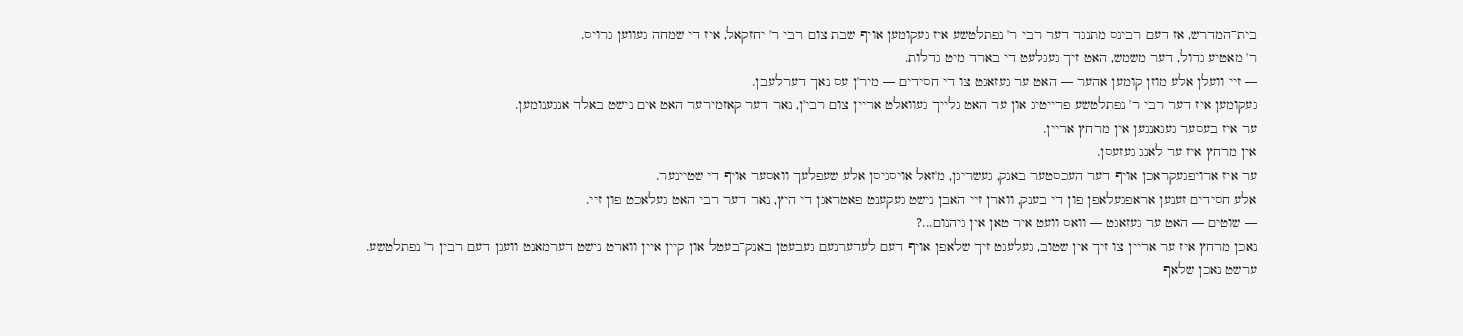בית־המדרש, אז דעם רבינס מתנגד דער רבי ר' נפתלטשע איז געקומען אויף שבת צום רבי ר' יחזקאל, איז די שמחה געווען גרויס.
ר' מאטיע גדול, דער משמש, האט זיך געגלעט די בארד מיט גדלות.
— זיי וועלן אלע מוזן קומען אהער — האט ער געזאגט צו די חסידים — מיר'ן עס נאך דערלעבן.
געקומען איז דער רבי ר' נפתלטשע פרייטיג און ער האט גלייך געוואלט אריין צום רבי'ן, נאר דער קאזמירער האט אים נישט באלד אנגענומען.
ער איז בעסער געגאנגען אין מרחץ אריין.
אין מרחץ איז ער לאנג געזעסן.
ער איז ארויפגעקראכן אויף דער העכסטער באנק, געשריגן, מ'זאל אויסגיסן אלע שעפלעך וואסער אויף די שטיינער.
אלע חסידים זענען אראפגעלאפן פון די בענק, ווארן זיי האבן נישט געקענט פאטראגן די היץ, נאר דער רבי האט געלאכט פון זיי.
— שוטים — האט ער געזאגט — וואס וועט איר טאן אין גיהנום...?
נאכן מרחץ איז ער אריין צו זיך אין שטוב, געלעגט זיך שלאפן אויף דעם לעדערנעם געבעטן באנק־בעטל און קיין איין ווארט נישט דערמאנט וועגן דעם רבין ר' נפתלטשע.
ערשט נאכן שלאף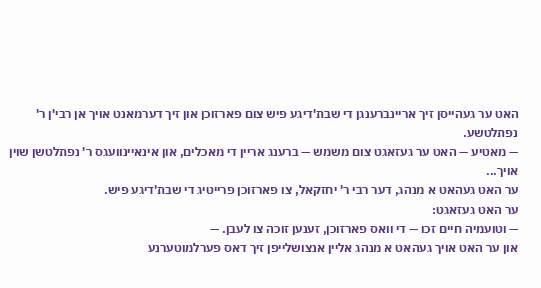האט ער געהייסן זיך אריינברענגן די שבת'דיגע פיש צום פארזוכן און זיך דערמאנט אויך אן רבי'ן ר' נפתלטשע.
— מאטיע — האט ער געזאגט צום משמש — ברענג אריין די מאכלים, און אינאיינוועגס ר' נפתלטשן שוין אויך...
ער האט געהאט א מנהג, דער רבי ר' יחזקאל, צו פארזוכן פרייטיג די שבת'דיגע פיש.
ער האט געזאגט:
— וטועמיה חיים זכו — די וואס פארזוכן, זענען זוכה צו לעבן. —
און ער האט אויך געהאט א מנהג אליין אנצושלייפן זיך דאס פערלמוטערנע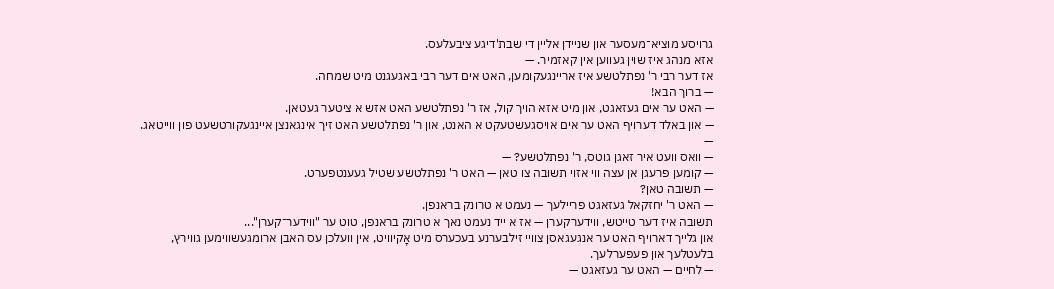גרויסע מוציא־מעסער און שניידן אליין די שבת'דיגע ציבעלעס.
אזא מנהג איז שוין געווען אין קאזמיר. —
אז דער רבי ר' נפתלטשע איז אריינגעקומען, האט אים דער רבי באגעגנט מיט שמחה.
— ברוך הבא!
— האט ער אים געזאגט, און מיט אזא הויך קול, אז ר' נפתלטשע האט אזש א ציטער געטאן.
— און באלד דערויף האט ער אים אויסגעשטעקט א האנט, און ר' נפתלטשע האט זיך אינגאנצן איינגעקורטשעט פון ווייטאג. —
— וואס וועט איר זאגן גוטס, ר' נפתלטשע? —
— קומען פרעגן אן עצה ווי אזוי תשובה צו טאן — האט ר' נפתלטשע שטיל געענטפערט.
— תשובה טאן?
— האט ר' יחזקאל געזאגט פריילעך — נעמט א טרונק בראנפן.
תשובה איז דער טייטש, ווידערקערן — אז א ייד נעמט נאך א טרונק בראנפן, טוט ער "ווידער־קערן"...
און גלייך דארויף האט ער אנגעגאסן צוויי זילבערנע בעכערס מיט אָקיוויט, אין וועלכן עס האבן ארומגעשווימען גווירץ, בלעטלעך און פעפערלעך.
— לחיים — האט ער געזאגט —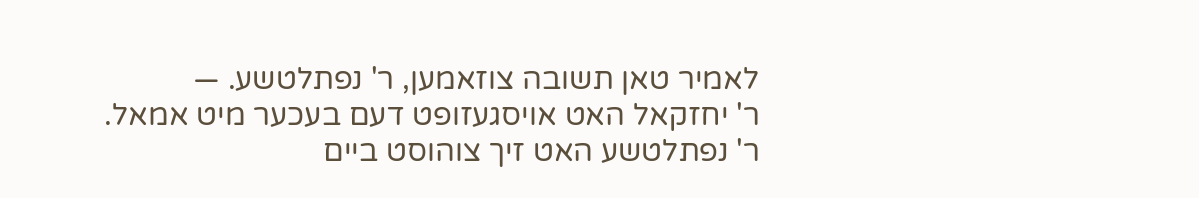לאמיר טאן תשובה צוזאמען, ר' נפתלטשע. —
ר' יחזקאל האט אויסגעזופט דעם בעכער מיט אמאל.
ר' נפתלטשע האט זיך צוהוסט ביים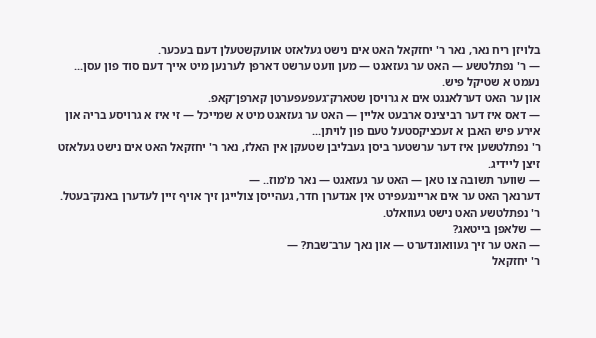בלויזן ריח נאר, נאר ר' יחזקאל האט אים נישט געלאזט אוועקשטעלן דעם בעכער.
— ר' נפתלטשע — האט ער געזאגט — מען וועט ערשט דארפן לערנען מיט אייך דעם סוד פון עסן...
נעמט א שטיקל פיש.
און ער האט דערלאנגט אים א גרויסן שטארק־געפעפערטן קארפן־קאפ.
— דאס איז דער רביצינס ארבעט אליין — האט ער געזאגט מיט א שמייכל — זי איז א גרויסע בריה און אירע פיש האבן א זעכציקסטעל טעם פון לויתן...
ר' נפתלטשען איז דער ערשטער ביסן געבליבן שטעקן אין האלז, נאר ר' יחזקאל האט אים נישט געלאזט זיצן ליידיג.
— שווער תשובה צו טאן — האט ער געזאגט — נאר מ'מוז.. —
דערנאך האט ער אים אריינגעפירט אין אנדערן חדר, געהייסן צולייגן זיך אויף זיין לעדערן באנק־בעטל.
ר' נפתלטשע האט נישט געוואלט.
— שלאפן בייטאג?
— האט ער זיך געוואונדערט — און נאך ערב־שבת? —
ר' יחזקאל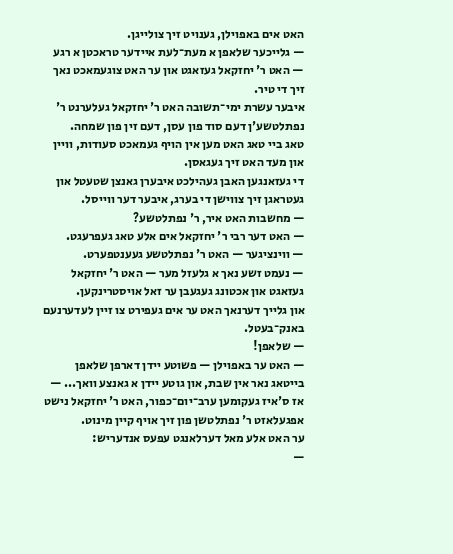האט אים באפוילן, גענויט זיך צולייגן.
— גלייכער שלאפן א מעת־לעת איידער טראכטן א רגע — האט ר' יחזקאל געזאגט און ער האט צוגעמאכט נאך זיך די טיר.
איבער עשרת ימי־תשובה האט ר' יחזקאל געלערנט ר' נפתלטשע'ן דעם סוד פון עסן, דעם זין פון שמחה.
טאג ביי טאג האט מען אין הויף געמאכט סעודות, וויין און מעד האט זיך געגאסן.
די געזאנגען האבן געהילכט איבערן גאנצן שטעטל און געטראגן זיך צווישן די בערג, איבער דער ווייסל.
— מחשבות האט איר, ר' נפתלטשע?
— האט דער רבי ר' יחזקאל אים אלע טאג געפרעגט.
— ווינציגער — האט ר' נפתלטשע געענטפערט.
— נעמט זשע נאך א גלעזל מער — האט ר' יחזקאל געזאגט און אכטונג געגעבן ער זאל אויסטרינקען.
און גלייך דערנאך האט ער אים געפירט צו זיין לעדערנעם באנק־בעטל.
— שלאפן!
— האט ער באפוילן — פשוטע יידן דארפן שלאפן בייטאג נאר אין שבת, און גוטע יידן א גאנצע וואך... —
אז ס'איז געקומען ערב־יום־כפור, האט ר' יחזקאל נישט אפגעלאזט ר' נפתלטשן פון זיך אויף קיין מינוט.
ער האט אלע מאל דערלאנגט עפעס אנדעריש:
—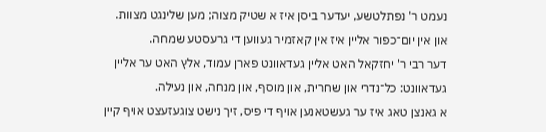נעמט ר' נפתלטשע, יעדער ביסן איז א שטיק מצוה; מען שלינגט מצוות.
און אין יום־כפור אליין איז אין קאזמיר געווען די גרעסטע שמחה.
דער רבי ר' יחזקאל האט אליין געדאוונט פארן עמוד, אלץ האט ער אליין געדאוונט: כל־נדרי און שחרית, און מוסף, און מנחה, און נעילה.
א גאנצן טאג איז ער געשטאנען אויף די פיס, זיך נישט צוגעזעצט אויף קיין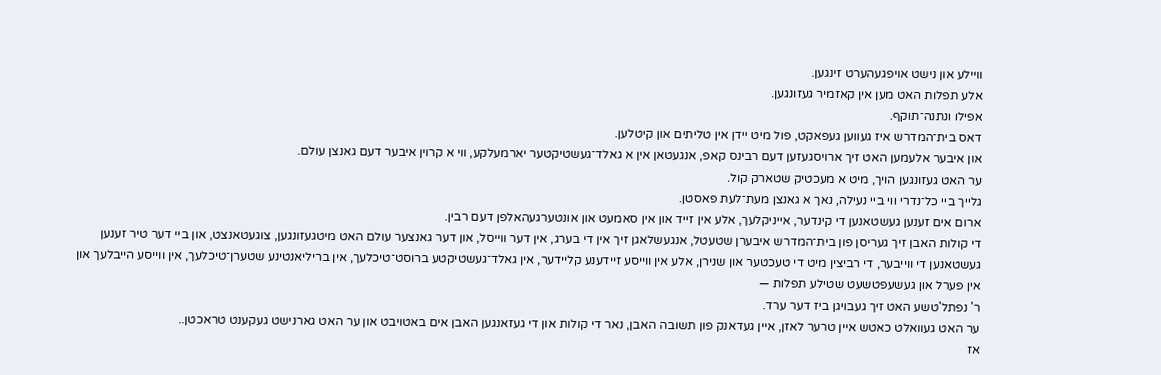וויילע און נישט אויפגעהערט זינגען.
אלע תפלות האט מען אין קאזמיר געזונגען.
אפילו ונתנה־תוקף.
דאס בית־המדרש איז געווען געפאקט, פול מיט יידן אין טליתים און קיטלען.
און איבער אלעמען האט זיך ארויסגעזען דעם רבינס קאפ, אנגעטאן אין א גאלד־געשטיקטער יארמעלקע, ווי א קרוין איבער דעם גאנצן עולם.
ער האט געזונגען הויך, מיט א מעכטיק שטארק קול.
גלייך ביי כל־נדרי ווי ביי נעילה, נאך א גאנצן מעת־לעת פאסטן.
ארום אים זענען געשטאנען די קינדער, אייניקלעך, אלע אין זייד און אין סאמעט און אונטערגעהאלפן דעם רבין.
די קולות האבן זיך געריסן פון בית־המדרש איבערן שטעטל, אנגעשלאגן זיך אין די בערג, אין דער ווייסל, און דער גאנצער עולם האט מיטגעזונגען, צוגעטאנצט, און ביי דער טיר זענען געשטאנען די ווייבער, די רביצין מיט די טעכטער און שנירן, אלע אין ווייסע זיידענע קליידער, אין גאלד־געשטיקטע ברוסט־טיכלעך, אין בריליאנטינע שטערן־טיכלעך, אין ווייסע הייבלעך און אין פערל און געשעפטשעט שטילע תפלות —
ר' נפתל'טשע האט זיך געבויגן ביז דער ערד.
ער האט געוואלט כאטש איין טרער לאזן, איין געדאנק פון תשובה האבן, נאר די קולות און די געזאנגען האבן אים באטויבט און ער האט גארנישט געקענט טראכטן..
אז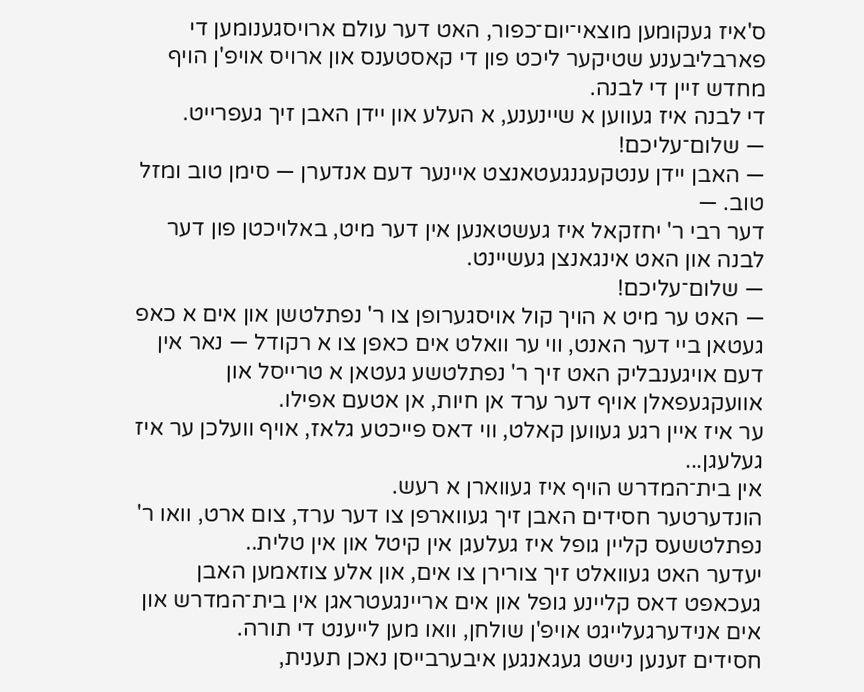ס'איז געקומען מוצאי־יום־כפור, האט דער עולם ארויסגענומען די פארבליבענע שטיקער ליכט פון די קאסטענס און ארויס אויפ'ן הויף מחדש זיין די לבנה.
די לבנה איז געווען א שיינענע, א העלע און יידן האבן זיך געפרייט.
— שלום־עליכם!
— האבן יידן ענטקעגנגעטאנצט איינער דעם אנדערן — סימן טוב ומזל טוב. —
דער רבי ר' יחזקאל איז געשטאנען אין דער מיט, באלויכטן פון דער לבנה און האט אינגאנצן געשיינט.
— שלום־עליכם!
— האט ער מיט א הויך קול אויסגערופן צו ר' נפתלטשן און אים א כאפ געטאן ביי דער האנט, ווי ער וואלט אים כאפן צו א רקודל — נאר אין דעם אויגענבליק האט זיך ר' נפתלטשע געטאן א טרייסל און אוועקגעפאלן אויף דער ערד אן חיות, אן אטעם אפילו.
ער איז איין רגע געווען קאלט, ווי דאס פייכטע גלאז, אויף וועלכן ער איז געלעגן...
אין בית־המדרש הויף איז געווארן א רעש.
הונדערטער חסידים האבן זיך געווארפן צו דער ערד, צום ארט, וואו ר' נפתלטשעס קליין גופל איז געלעגן אין קיטל און אין טלית..
יעדער האט געוואלט זיך צורירן צו אים, און אלע צוזאמען האבן געכאפט דאס קליינע גופל און אים אריינגעטראגן אין בית־המדרש און אים אנידערגעלייגט אויפ'ן שולחן, וואו מען לייענט די תורה.
חסידים זענען נישט געגאנגען איבערבייסן נאכן תענית,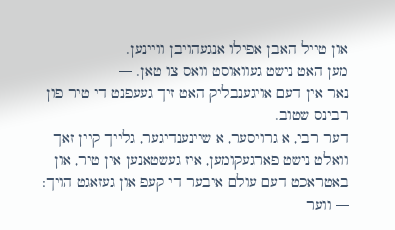און טייל האבן אפילו אנגעהויבן וויינען.
מען האט נישט געוואוסט וואס צו טאן. —
נאר אין דעם אויגענבליק האט זיך געעפנט די טיר פון רבינס שטוב.
דער רבי, א גרויסער, א שיינענדיגער, גלייך קיין זאך וואלט נישט פארגעקומען, איז געשטאנען אין טיר, און באטראכט דעם עולם איבער די קעפ און געזאגט הויך:
— ווער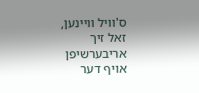ס'וויל וויינען, זאל זיך אריבערשיפן אויף דער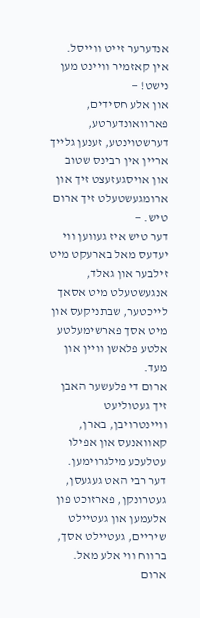אנדערער זייט ווייסל.
אין קאזמיר וויינט מען נישט! —
און אלע חסידים, פארוואונדערטע, דערשטוינטע, זענען גלייך אריין אין רבינס שטוב און אויסגעזעצט זיך און ארומגעשטעלט זיך ארום טיש. —
דער טיש איז געווען ווי יעדעס מאל בארעקט מיט זילבער און גאלד, אנגעשטעלט מיט אסאך לייכטער, שבתניקעס און מיט אסך פארשימעלטע אלטע פלאשן וויין און מעד.
ארום די פלעשער האבן זיך געטוליעט וויינטרויבן, בארן, קאוואנעס און אפילו עטלעכע מילגרוימען.
דער רבי האט געגעסן, געטרונקן, פארזוכט פון אלעמען און געטיילט שיריים, געטיילט אסך, ברווח ווי אלע מאל.
ארום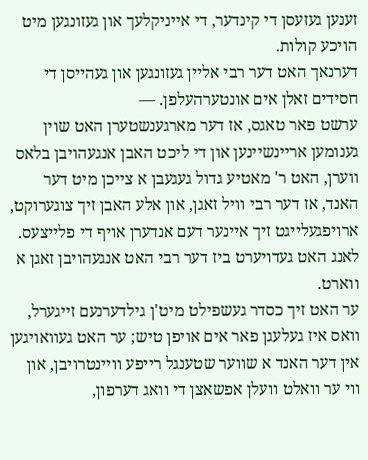זענען געזעסן די קינדער, די אייניקלעך און געזונגען מיט הויכע קולות.
דערנאך האט דער רבי אליין געזונגען און געהייסן די חסידים זאלן אים אונטערהעלפן. —
ערשט פאר טאגס, אז דער מארגענשטערן האט שוין גענומען אריינשיינען און די ליכט האבן אנגעהויבן בלאס ווערן, האט ר' מאטיע גדול געגעבן א צייכן מיט דער האנד, אז דער רבי וויל זאגן, און אלע האבן זיך צוגערוקט, ארויפגעלייגט זיך איינער דעם אנדערן אויף די פלייצעס.
לאנג האט געדויערט ביז דער רבי האט אנגעהויבן זאגן א ווארט.
ער האט זיך כסדר געשפילט מיט'ן גילדערנעם זייגערל, וואס איז געלעגן פאר אים אויפן טיש; ער האט געוואויגען אין דער האנד א שווער שטענגל רייפע וויינטרויבן, און ווי ער וואלט וועלן אפשאצן די וואג דערפון,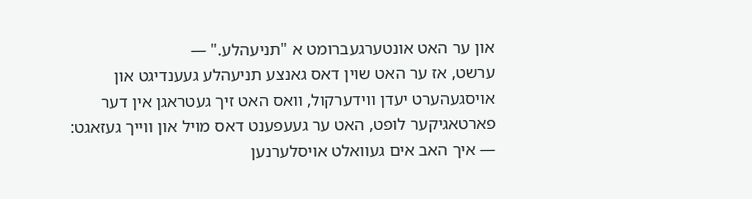און ער האט אונטערגעברומט א "תניעהלע." —
ערשט, אז ער האט שוין דאס גאנצע תניעהלע געענדיגט און אויסגעהערט יעדן ווידערקול, וואס האט זיך געטראגן אין דער פארטאגיקער לופט, האט ער געעפענט דאס מויל און ווייך געזאגט:
— איך האב אים געוואלט אויסלערנען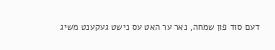דעם סוד פון שמחה, נאר ער האט עס נישט געקענט משיג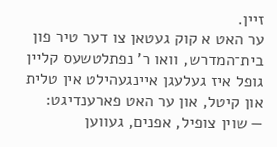זיין.
ער האט א קוק געטאן צו דער טיר פון בית־המדרש, וואו ר' נפתלטשעס קליין גופל איז געלעגן איינגעהילט אין טלית און קיטל, און ער האט פארענדיגט:
— שוין צופיל, אפנים, געווען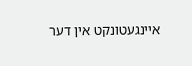איינגעטונקט אין דער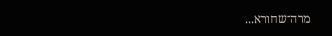מרה־שחורא...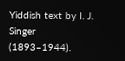Yiddish text by I. J. Singer (1893–1944).